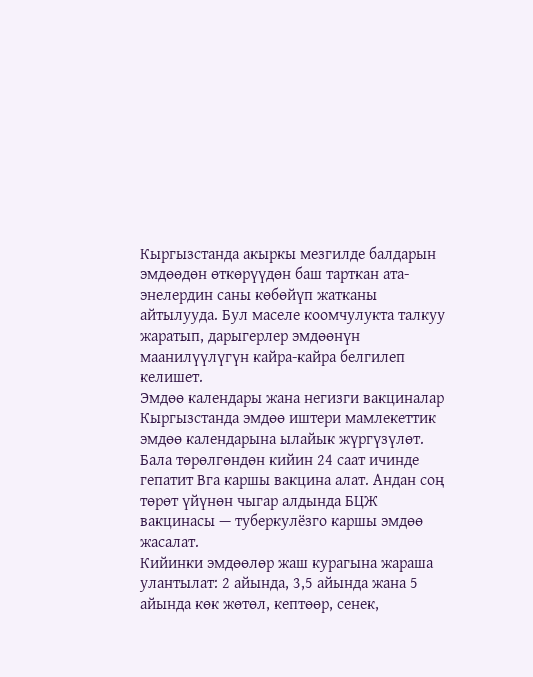Кыргызстанда акыркы мезгилде балдарын эмдөөдөн өткөрүүдөн баш тарткан ата-энелердин саны көбөйүп жатканы айтылууда. Бул маселе коомчулукта талкуу жаратып, дарыгерлер эмдөөнүн маанилүүлүгүн кайра-кайра белгилеп келишет.
Эмдөө календары жана негизги вакциналар
Кыргызстанда эмдөө иштери мамлекеттик эмдөө календарына ылайык жүргүзүлөт. Бала төрөлгөндөн кийин 24 саат ичинде гепатит Вга каршы вакцина алат. Андан соң төрөт үйүнөн чыгар алдында БЦЖ вакцинасы — туберкулёзго каршы эмдөө жасалат.
Кийинки эмдөөлөр жаш курагына жараша улантылат: 2 айында, 3,5 айында жана 5 айында көк жөтөл, кептөөр, сенек,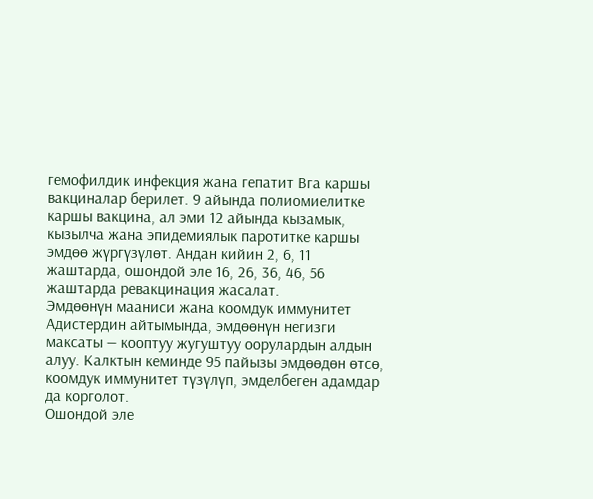гемофилдик инфекция жана гепатит Вга каршы вакциналар берилет. 9 айында полиомиелитке каршы вакцина, ал эми 12 айында кызамык, кызылча жана эпидемиялык паротитке каршы эмдөө жүргүзүлөт. Андан кийин 2, 6, 11 жаштарда, ошондой эле 16, 26, 36, 46, 56 жаштарда ревакцинация жасалат.
Эмдөөнүн мааниси жана коомдук иммунитет
Адистердин айтымында, эмдөөнүн негизги максаты — кооптуу жугуштуу оорулардын алдын алуу. Калктын кеминде 95 пайызы эмдөөдөн өтсө, коомдук иммунитет түзүлүп, эмделбеген адамдар да корголот.
Ошондой эле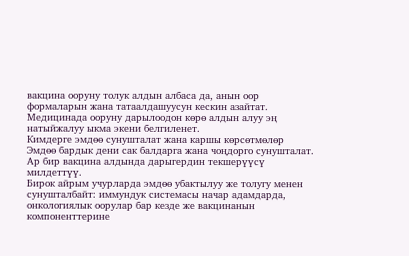вакцина ооруну толук алдын албаса да, анын оор формаларын жана татаалдашуусун кескин азайтат. Медицинада ооруну дарылоодон көрө алдын алуу эң натыйжалуу ыкма экени белгиленет.
Кимдерге эмдөө сунушталат жана каршы көрсөтмөлөр
Эмдөө бардык дени сак балдарга жана чоңдорго сунушталат. Ар бир вакцина алдында дарыгердин текшерүүсү милдеттүү.
Бирок айрым учурларда эмдөө убактылуу же толугу менен сунушталбайт: иммундук системасы начар адамдарда, онкологиялык оорулар бар кезде же вакцинанын компоненттерине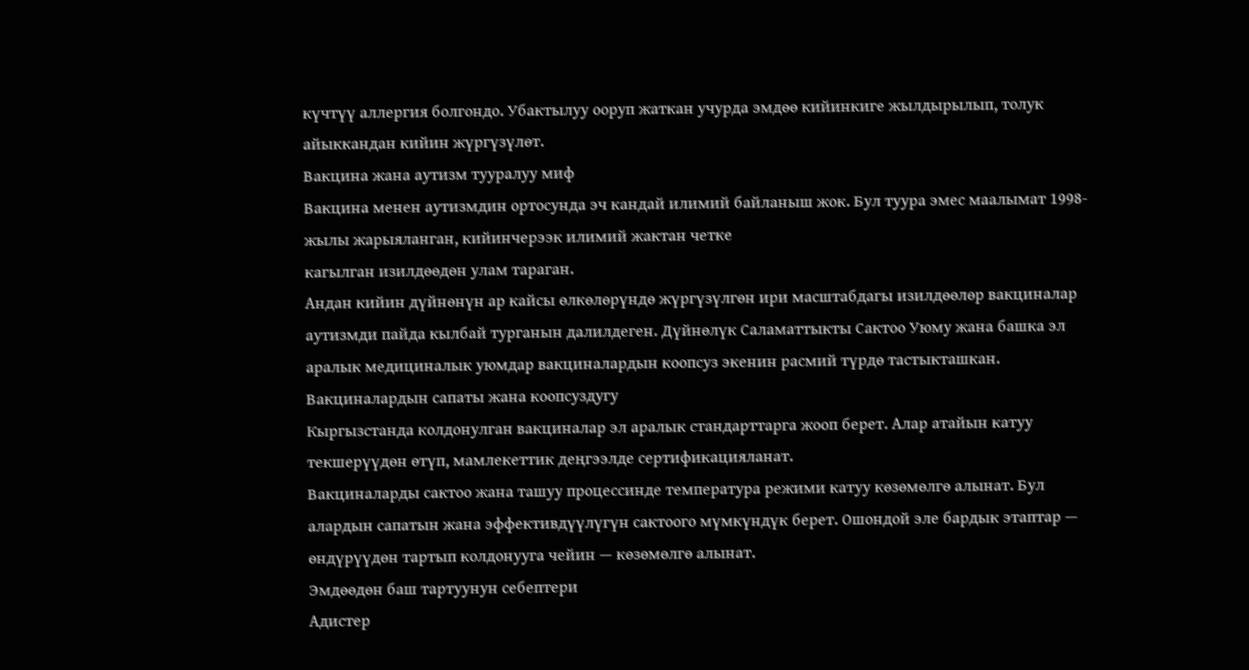күчтүү аллергия болгондо. Убактылуу ооруп жаткан учурда эмдөө кийинкиге жылдырылып, толук айыккандан кийин жүргүзүлөт.
Вакцина жана аутизм тууралуу миф
Вакцина менен аутизмдин ортосунда эч кандай илимий байланыш жок. Бул туура эмес маалымат 1998-жылы жарыяланган, кийинчерээк илимий жактан четке
кагылган изилдөөдөн улам тараган.
Андан кийин дүйнөнүн ар кайсы өлкөлөрүндө жүргүзүлгөн ири масштабдагы изилдөөлөр вакциналар аутизмди пайда кылбай турганын далилдеген. Дүйнөлүк Саламаттыкты Сактоо Уюму жана башка эл аралык медициналык уюмдар вакциналардын коопсуз экенин расмий түрдө тастыкташкан.
Вакциналардын сапаты жана коопсуздугу
Кыргызстанда колдонулган вакциналар эл аралык стандарттарга жооп берет. Алар атайын катуу текшерүүдөн өтүп, мамлекеттик деңгээлде сертификацияланат.
Вакциналарды сактоо жана ташуу процессинде температура режими катуу көзөмөлгө алынат. Бул алардын сапатын жана эффективдүүлүгүн сактоого мүмкүндүк берет. Ошондой эле бардык этаптар — өндүрүүдөн тартып колдонууга чейин — көзөмөлгө алынат.
Эмдөөдөн баш тартуунун себептери
Адистер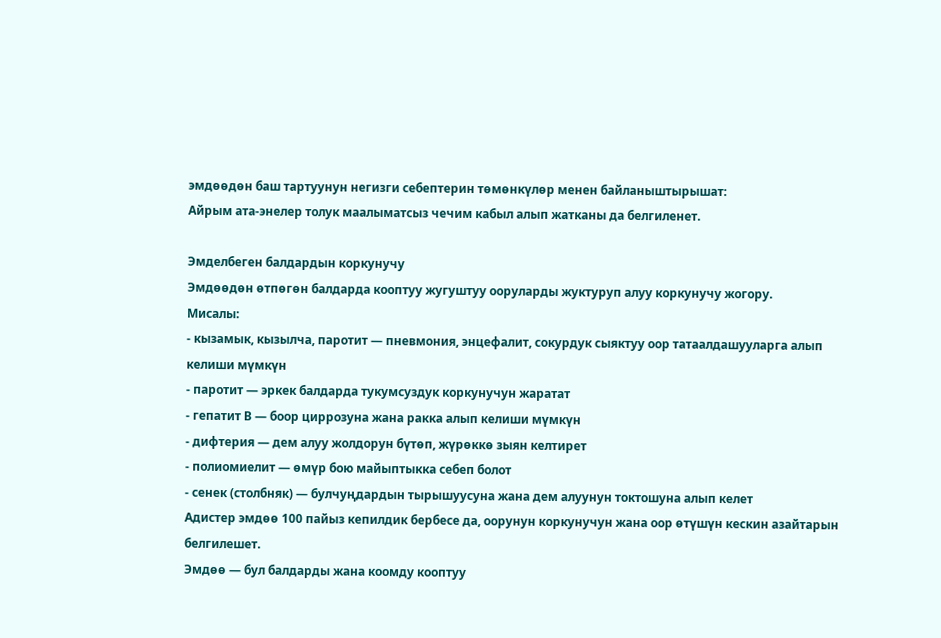эмдөөдөн баш тартуунун негизги себептерин төмөнкүлөр менен байланыштырышат:
Айрым ата-энелер толук маалыматсыз чечим кабыл алып жатканы да белгиленет.

Эмделбеген балдардын коркунучу
Эмдөөдөн өтпөгөн балдарда кооптуу жугуштуу ооруларды жуктуруп алуу коркунучу жогору.
Мисалы:
- кызамык, кызылча, паротит — пневмония, энцефалит, сокурдук сыяктуу оор татаалдашууларга алып келиши мүмкүн
- паротит — эркек балдарда тукумсуздук коркунучун жаратат
- гепатит В — боор циррозуна жана ракка алып келиши мүмкүн
- дифтерия — дем алуу жолдорун бүтөп, жүрөккө зыян келтирет
- полиомиелит — өмүр бою майыптыкка себеп болот
- сенек (столбняк) — булчуңдардын тырышуусуна жана дем алуунун токтошуна алып келет
Адистер эмдөө 100 пайыз кепилдик бербесе да, оорунун коркунучун жана оор өтүшүн кескин азайтарын белгилешет.
Эмдөө — бул балдарды жана коомду кооптуу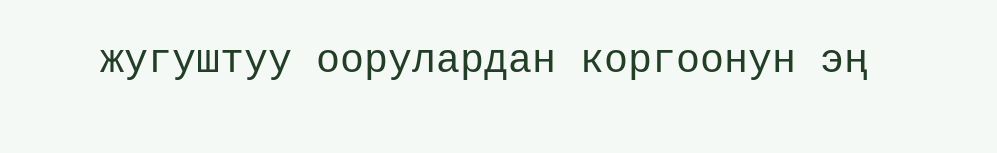жугуштуу оорулардан коргоонун эң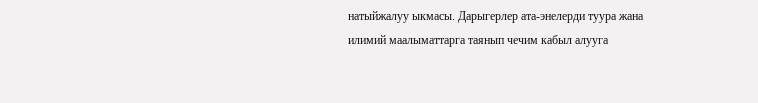натыйжалуу ыкмасы. Дарыгерлер ата-энелерди туура жана илимий маалыматтарга таянып чечим кабыл алууга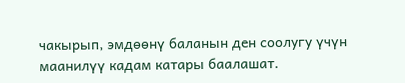чакырып, эмдөөнү баланын ден соолугу үчүн маанилүү кадам катары баалашат.